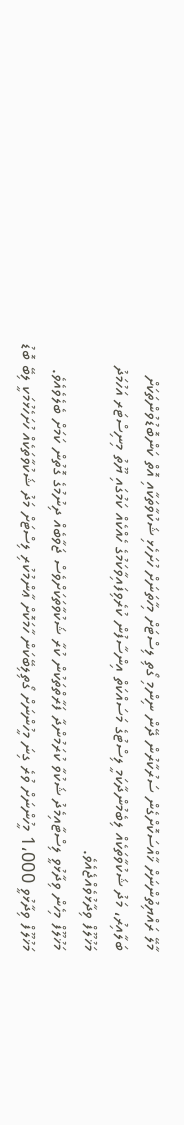މާލޭ ރައްޔިތުންނަށް ޚާއްސަކޮށްގެން ސަރުކާރުން ދޭން ނިންމި ގޯތި ލިސްޓަށް މިހާތަނަށް ހުށަހެޅި ޝަކުވާތަކާއި އޮތް ކަންބޮޑުވުންތަކަށް ބަލާއިރު، މަދު ޝަކުވާތަކެއް ލިބެމުންދާކަމީ ލިސްޓުގެ މަސައްކަތް އިންސާފުން ކުރެވިފައިވާކަމުގެ ހެއްކެއް ކަމުގައި ޔޫތު މިނިސްޓަރ އަހުމަދު މަޚުލޫފް ވިދާޅުވެއްޖެއެވެ.
މަޚުލޫފް މިހެން ވިދާޅުވީ ލިސްޓާއިމެދު ޝަކުވާ ކުރަމުންދާ ފަރާތްތަކުން ކުރާ ޝަކުވާތަކަށްވެސް ޖަވާބެއް ދިނުމުގެ ގޮތުން ކަމަށް ބެލެވެއެވެ. މަޚުލޫފް ވިދާޅުވީ 1،000 މީހުންނަށް ވުރެ ގިނަ މީހުންނަށް ގޯތިލިބޭކަން ހާމަކޮށް ޢާންމުކުރި ލިސްޓަށް މަދު ޝަކުވާތަކެއް ހުށަހެޅުމަކީ ލިބޭ ބޮޑު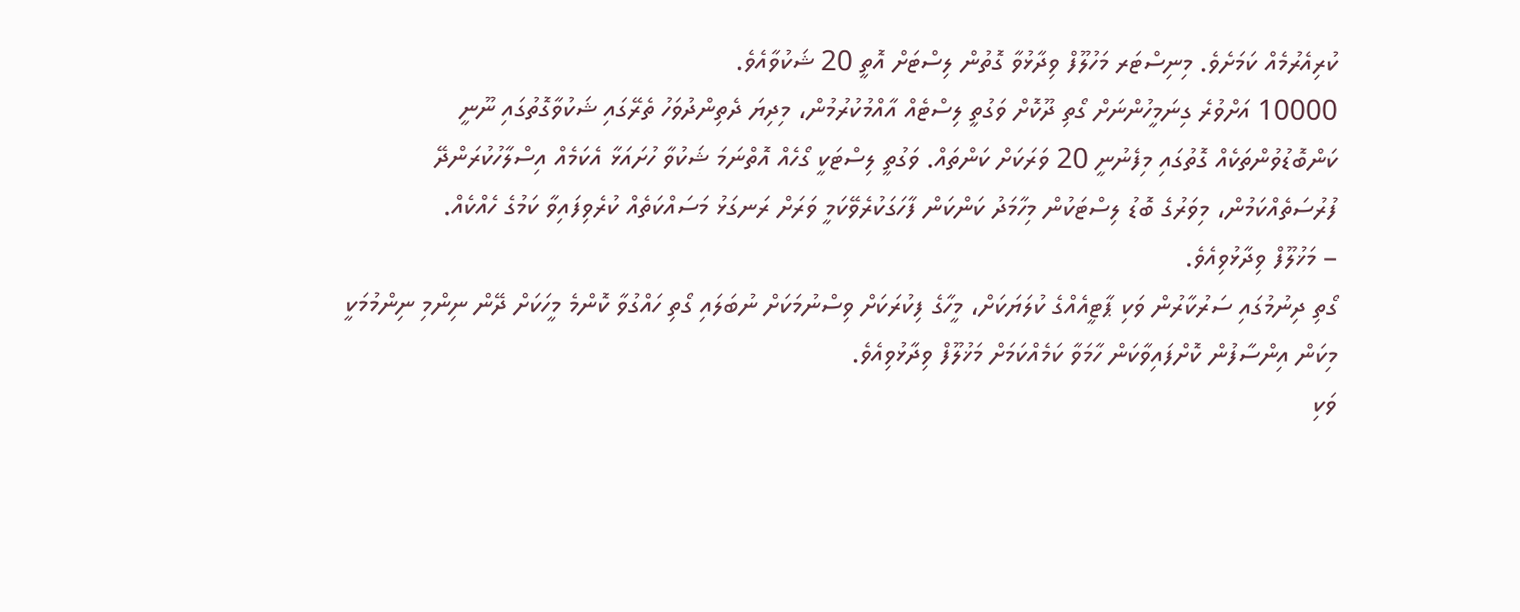ކުރިއެރުމެއް ކަމަށެވެ. މިނިސްޓަރ މަހުލޫފް ވިދާޅުވާ ގޮތުން ލިސްޓަށް އޮތީ 20 ޝަކުވާއެވެ.
10000 އަށްވުރެ ގިނަމީހުންނަށް ގޯތި ދޫކޮށް ވަގުތީ ލިސްޓެއް އާއްމުކުރުމުން، މިދިޔަ ދެތިންދުވަހު ތެރޭގައި ޝަކުވާގޮތުގައި ނޫނީ ކަންބޮޑުވުންތަކެއް ގޮތުގައި މިފެނުނީ 20 ވަރަކަށް ކަންތައް. ވަގުތީ ލިސްޓަކީ ގޯހެއް އޮތްނަމަ ޝަކުވާ ހުށައަޅާ އެކަމެއް އިސްލާހުކުރަންދޭ ފުރުސަތެއްކަމުން، މިވަރުގެ ބޮޑު ލިސްޓަކުން މިހާމަދު ކަންކަން ފާހަގަކުރެވޭކަމީ ވަރަށް ރަނގަޅު މަސައްކަތެއް ކުރެވިފައިވާ ކަމުގެ ހެއްކެއް.
– މަޚުލޫފް ވިދާޅުވިއެވެ.
ގޯތި ދިނުމުގައި ސަރުކާރުން ވަކި ޕާޓީއެއްގެ ކުލަޔަކަށް، މީހާގެ ފިކުރަކަށް ވިސްނުމަކަށް ނުބަލައި ގޯތި ހައްގުވާ ކޮންމެ މީހަކަށް ދޭން ނިންމި ނިންމުމަކީ މިކަން އިންސާފުން ކޮށްފައިވާކަން ހާމަވާ ކަމެއްކަމަށް މަޚުލޫފް ވިދާޅުވިއެވެ.
ވަކި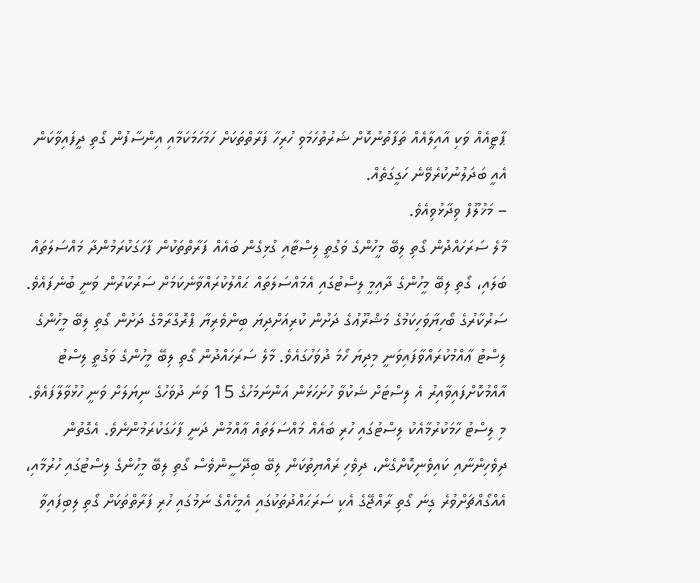ޕާޓީއެއް ވަކި އާއިލާއެއް ތަފާތުނުކޮށް ޝަރުތުހަމަވި ހުރިހާ ފަރާތްތަކަށް ހަމަހަމަކަމާއި އިންސާފުން ގޯތި ދީފައިވާކަން އެއީ ބަދަލުނުކުރެވޭނެ ހަގީގަތެއް.
– މަޚުލޫފް ވިދާޅުވިއެވެ.
މާލެ ސަރަހައްދުން ގޯތި ލިބޭ މީހުންގެ ވަގުތީ ލިސްޓާއި ގުޅިގެން ބައެއް ފަރާތްތަކުން ފާހަގަކުރަމުންދާ މައްސަލަތައް ބަލައި، ގޯތި ލިބޭ މީހުންގެ ދާއިމީ ލިސްޓުގައި އެމައްސަލަތައް ޙައްލުކުރައްވާނެކަމަށް ސަރުކާރުން ވަނީ ބުނެފައެވެ.
ސަރުކާރުގެ ބޯހިޔާވަހިކަމުގެ މަޝްރޫޢުގެ ދަށުން ކުރިއަށްދިޔަ ބިންވެރިޔާ ޕްރޮގްރާމްގެ ދަށުން ގޯތި ލިބޭ މީހުންގެ ލިސްޓު ޢާއްމުކުރައްވާފައިވަނީ މިދިޔަ ހޯމަ ދުވަހުގައެވެ. މާލެ ސަރަހައްދުން ގޯތި ލިބޭ މީހުންގެ ވަގުތީ ލިސްޓު އާއްމުކޮށްފައިވާއިރު އެ ލިސްޓަށް ޝަކުވާ ހުށަހަޅަން އަންނަމަހުގެ 15 ވަނަ ދުވަހުގެ ނިޔަލަށް ވަނީ ހުޅުވާލާފައެވެ.
މި ލިސްޓު ހާމަކުރުމާއެކު ލިސްޓުގައި ހުރި ބައެއް މައްސަލަތައް ޢާއްމުން ދަނީ ފާހަގަކުރަމުންނެވެ. އެގޮތުން ދިވެހިންނާއި ކައިވެނިކޮށްގެން، ދިވެހި ރައްޔިތުކަން ލިބޭ ބިދޭސީންވެސް ގޯތި ލިބޭ މީހުންގެ ލިސްޓުގައި ހުރުމާއި، އެއްގޯއްޗަށްވުރެ ގިނަ ގޯތި ރާއްޖޭގެ އެކި ސަރަޙައްދުތަކުގައި އެމީހެއްގެ ނަމުގައި ހުރި ފަރާތްތަކަށް ގޯތި ލިބިފައިވާ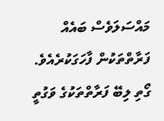މައްސަލަވެސް ބައެއް ފަރާތްތަކުން ފާހަގަކުރެއެވެ.
ގޯތި ލިބޭ ފަރާތްތަކުގެ ވަގުތީ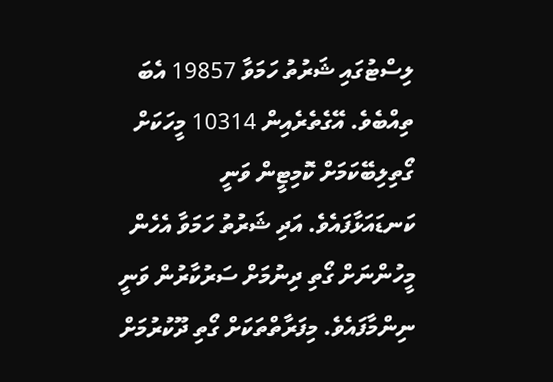ލިސްޓުގައި ޝަރުތު ހަމަވާ 19857 އެބަ ތިއްބެވެ. އޭގެތެރެއިން 10314 މީހަކަށް ގޯތިލިބޭކަމަށް ކޮމިޓީން ވަނީ ކަނޑައަޅާފައެވެ. އަދި ޝަރުތު ހަމަވާ އެހެން މީހުންނަށް ގޯތި ދިނުމަށް ސަރުކާރުން ވަނީ ނިންމާފައެވެ. މިފަރާތްތަކަށް ގޯތި ދޫކުރުމަށް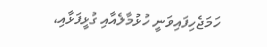ހަމަޖެހިފައިވަނީ ހުޅުމާލެއާއި ގުޅީފަޅާއި،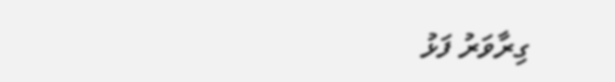ގިރާވަރު ފަޅު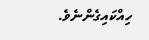ހިއްކައިގެންނެވެ.